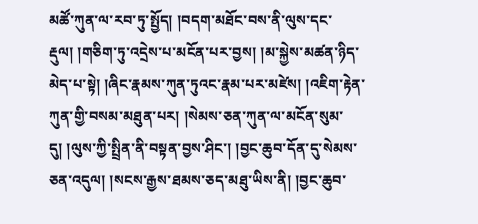མཚོ་ཀུན་ལ་རབ་ཏུ་སྤྱོད། །བདག་མཐོང་བས་ནི་ལུས་དང་རྡུལ། །གཅིག་ཏུ་འདྲེས་པ་མངོན་པར་བྱས། །མ་སྐྱེས་མཚན་ཉིད་མེད་པ་སྟེ། །ཞིང་རྣམས་ཀུན་ཏུའང་རྣམ་པར་མཛེས། །འཇིག་རྟེན་ཀུན་གྱི་བསམ་མཐུན་པར། །སེམས་ཅན་ཀུན་ལ་མངོན་སུམ་དུ། །ལུས་ཀྱི་སྤྲིན་ནི་བསྟན་བྱས་ཤིང་། །བྱང་ཆུབ་དོན་དུ་སེམས་ཅན་འདུལ། །སངས་རྒྱས་ཐམས་ཅད་མཐུ་ཡིས་ནི། །བྱང་ཆུབ་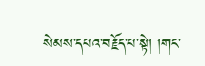སེམས་དཔའ་བརྗོད་པ་སྟེ། །གང་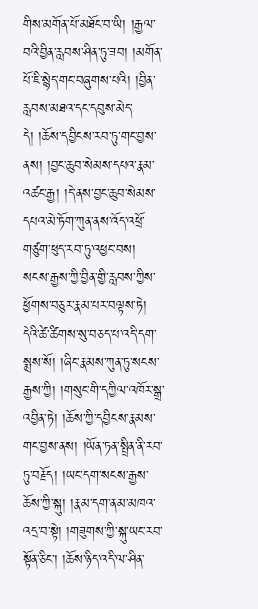གིས་མགོན་པོ་མཐོང་བ་ཡི། །རྒྱལ་བའི་བྱིན་རླབས་ཤིན་ཏུ་ཟབ། །མགོན་པོ་ཇི་སྙེད་གང་བཞུགས་པའི། །བྱིན་རླབས་མཐའ་དང་དབུས་མེད་དེ། །ཆོས་དབྱིངས་རབ་ཏུ་གང་བྱས་ནས། །བྱང་ཆུབ་སེམས་དཔའ་རྣམ་འཚང་རྒྱ། །དེ་ནས་བྱང་ཆུབ་སེམས་དཔའ་མེ་ཏོག་ཀུན་ནས་འོད་འཕྲོ་གཙུག་ཕུད་རབ་ཏུ་འཕྱང་བས། སངས་རྒྱས་ཀྱི་བྱིན་གྱི་རླབས་ཀྱིས་ཕྱོགས་བཅུར་རྣམ་པར་བལྟས་ཏེ། དེའི་ཚེ་ཚིགས་སུ་བཅད་པ་འདི་དག་སྨྲས་སོ། །ཞིང་རྣམས་ཀུན་ཏུ་སངས་རྒྱས་ཀྱི། །གསུང་གི་དཀྱིལ་འཁོར་སྒྲ་འབྱིན་ཏེ། །ཆོས་ཀྱི་དབྱིངས་རྣམས་གང་བྱས་ནས། །ཡོན་ཏན་སྤྲིན་ནི་རབ་ཏུ་བརྗོད། །ཡང་དག་སངས་རྒྱས་ཆོས་ཀྱི་སྐུ། །རྣམ་དག་ནམ་མཁའ་འདྲ་བ་སྟེ། །གཟུགས་ཀྱི་སྐུ་ཡང་རབ་སྟོན་ཅིང་། །ཆོས་ཉིད་འདི་ལ་ཤིན་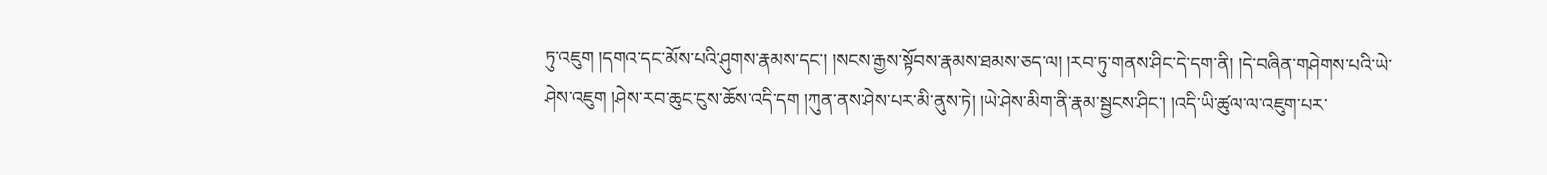ཏུ་འཇུག །དགའ་དང་མོས་པའི་ཤུགས་རྣམས་དང་། །སངས་རྒྱས་སྟོབས་རྣམས་ཐམས་ཅད་ལ། །རབ་ཏུ་གནས་ཤིང་དེ་དག་ནི། །དེ་བཞིན་གཤེགས་པའི་ཡེ་ཤེས་འཇུག །ཤེས་རབ་ཆུང་ངུས་ཆོས་འདི་དག །ཀུན་ནས་ཤེས་པར་མི་ནུས་ཏེ། །ཡེ་ཤེས་མིག་ནི་རྣམ་སྦྱངས་ཤིང་། །འདི་ཡི་ཚུལ་ལ་འཇུག་པར་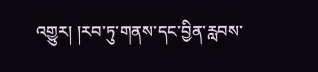འགྱུར། །རབ་ཏུ་གནས་དང་བྱིན་རླབས་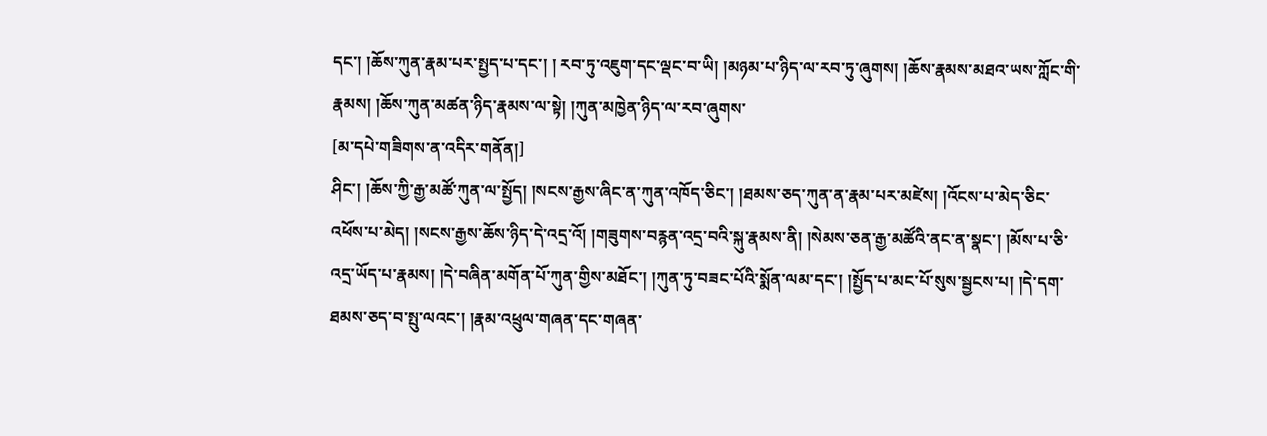དང་། །ཆོས་ཀུན་རྣམ་པར་སྤྱད་པ་དང་། ། རབ་ཏུ་འཇུག་དང་ལྡང་བ་ཡི། །མཉམ་པ་ཉིད་ལ་རབ་ཏུ་ཞུགས། །ཆོས་རྣམས་མཐའ་ཡས་ཀློང་གི་རྣམས། །ཆོས་ཀུན་མཚན་ཉིད་རྣམས་ལ་སྟེ། །ཀུན་མཁྱེན་ཉིད་ལ་རབ་ཞུགས་
[མ་དཔེ་གཟིགས་ན་འདིར་གནོན།]
ཤིང་། །ཆོས་ཀྱི་རྒྱ་མཚོ་ཀུན་ལ་སྤྱོད། །སངས་རྒྱས་ཞིང་ན་ཀུན་འཁོད་ཅིང་། །ཐམས་ཅད་ཀུན་ན་རྣམ་པར་མཛེས། །འོངས་པ་མེད་ཅིང་འཕོས་པ་མེད། །སངས་རྒྱས་ཆོས་ཉིད་དེ་འདྲ་འོ། །གཟུགས་བརྙན་འདྲ་བའི་སྐུ་རྣམས་ནི། །སེམས་ཅན་རྒྱ་མཚོའི་ནང་ན་སྣང་། །མོས་པ་ཅི་འདྲ་ཡོད་པ་རྣམས། །དེ་བཞིན་མགོན་པོ་ཀུན་གྱིས་མཐོང་། །ཀུན་ཏུ་བཟང་པོའི་སྨོན་ལམ་དང་། །སྤྱོད་པ་མང་པོ་སུས་སྦྱངས་པ། །དེ་དག་ཐམས་ཅད་བ་སྤུ་ལའང་། །རྣམ་འཕྲུལ་གཞན་དང་གཞན་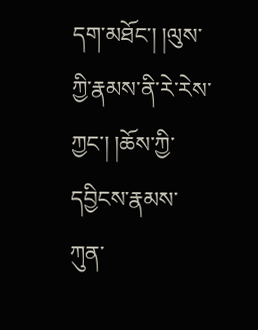དག་མཐོང་། །ལུས་ཀྱི་རྣམས་ནི་རེ་རེས་ཀྱང་། །ཆོས་ཀྱི་དབྱིངས་རྣམས་ཀུན་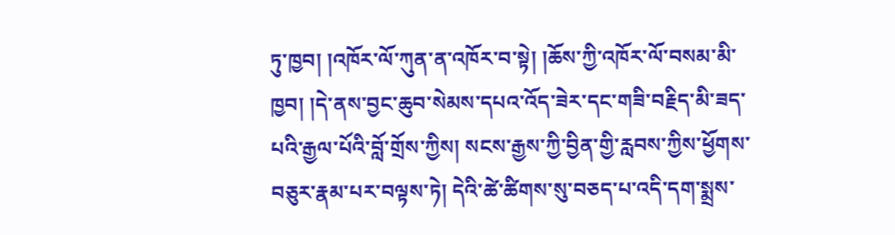ཏུ་ཁྱབ། །འཁོར་ལོ་ཀུན་ན་འཁོར་བ་སྟེ། །ཆོས་ཀྱི་འཁོར་ལོ་བསམ་མི་ཁྱབ། །དེ་ནས་བྱང་ཆུབ་སེམས་དཔའ་འོད་ཟེར་དང་གཟི་བརྗིད་མི་ཟད་པའི་རྒྱལ་པོའི་བློ་གྲོས་ཀྱིས། སངས་རྒྱས་ཀྱི་བྱིན་གྱི་རླབས་ཀྱིས་ཕྱོགས་བཅུར་རྣམ་པར་བལྟས་ཏེ། དེའི་ཚེ་ཚིགས་སུ་བཅད་པ་འདི་དག་སྨྲས་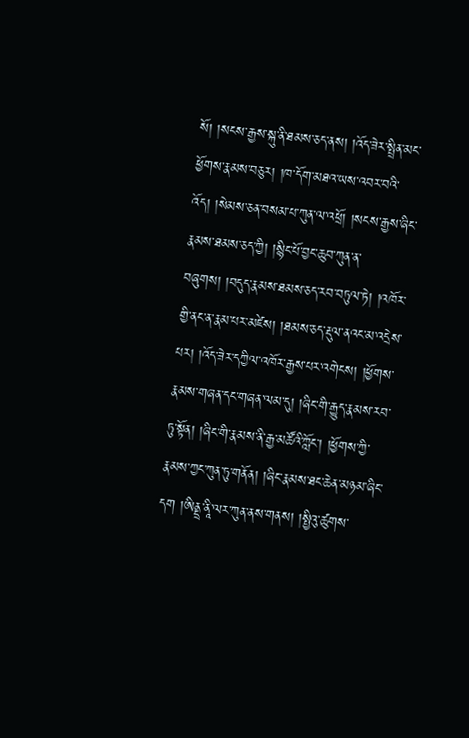སོ། །སངས་རྒྱས་སྐུ་ནི་ཐམས་ཅད་ནས། །འོད་ཟེར་སྤྲིན་མང་ཕྱོགས་རྣམས་བཅུར། །ཁ་དོག་མཐའ་ཡས་འབར་བའི་འོད། །སེམས་ཅན་བསམ་པ་ཀུན་ལ་འཕྲོ། །སངས་རྒྱས་ཞིང་རྣམས་ཐམས་ཅད་ཀྱི། །སྙིང་པོ་བྱང་ཆུབ་ཀུན་ན་བཞུགས། །བདུད་རྣམས་ཐམས་ཅད་རབ་བཏུལ་ཏེ། །འཁོར་གྱི་ནང་ན་རྣམ་པར་མཛེས། །ཐམས་ཅད་རྡུལ་ནའང་མ་འདྲེས་པར། །འོད་ཟེར་དཀྱིལ་འཁོར་རྒྱས་པར་འགེངས། །ཕྱོགས་རྣམས་གཞན་དང་གཞན་ལམ་དུ། །ཞིང་གི་རྒྱུད་རྣམས་རབ་ཏུ་སྟོན། །ཞིང་གི་རྣམས་ནི་རྒྱ་མཚོའི་ཀློང་། །ཕྱོགས་ཀྱི་རྣམས་ཀྱང་ཀུན་ཏུ་གནོན། །ཞིང་རྣམས་ཐང་ཆེན་མཉམ་ཞིང་དག །ཨིནྡྲ་ནཱི་ལར་ཀུན་ནས་གནས། །སྤྱིའུ་ཚུགས་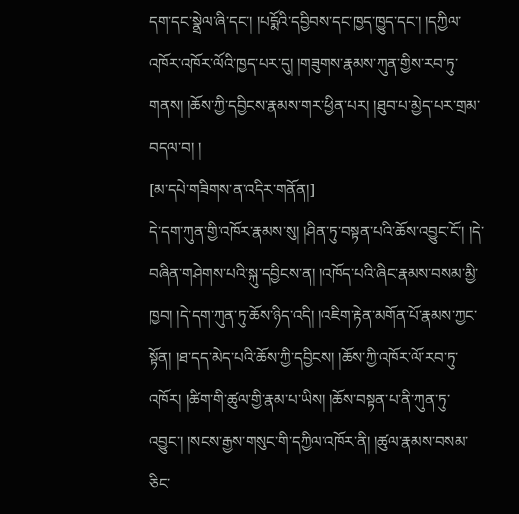དག་དང་སྣྲེལ་ཞི་དང་། །པདྨོའི་དབྱིབས་དང་ཁྱད་ཁྱུད་དང་། །དཀྱིལ་འཁོར་འཁོར་ལོའི་ཁྱད་པར་དུ། །གཟུགས་རྣམས་ཀུན་གྱིས་རབ་ཏུ་གནས། །ཆོས་ཀྱི་དབྱིངས་རྣམས་གར་ཕྱིན་པར། །ཐུབ་པ་མྱེད་པར་གྲམ་བདལ་བ། །
[མ་དཔེ་གཟིགས་ན་འདིར་གནོན།]
དེ་དག་ཀུན་གྱི་འཁོར་རྣམས་སུ། །ཤིན་ཏུ་བསྟན་པའི་ཆོས་འབྱུང་ངོ་། །དེ་བཞིན་གཤེགས་པའི་སྐུ་དབྱིངས་ན། །འཁོད་པའི་ཞིང་རྣམས་བསམ་མྱི་ཁྱབ། །དེ་དག་ཀུན་ཏུ་ཆོས་ཉིད་འདི། །འཇིག་རྟེན་མགོན་པོ་རྣམས་ཀྱང་སྟོན། །ཐ་དད་མེད་པའི་ཆོས་ཀྱི་དབྱིངས། །ཆོས་ཀྱི་འཁོར་ལོ་རབ་ཏུ་འཁོར། །ཚིག་གི་ཚུལ་གྱི་རྣམ་པ་ཡིས། །ཆོས་བསྟན་པ་ནི་ཀུན་ཏུ་འབྱུང་། །སངས་རྒྱས་གསུང་གི་དཀྱིལ་འཁོར་ནི། །ཚུལ་རྣམས་བསམ་ཅིང་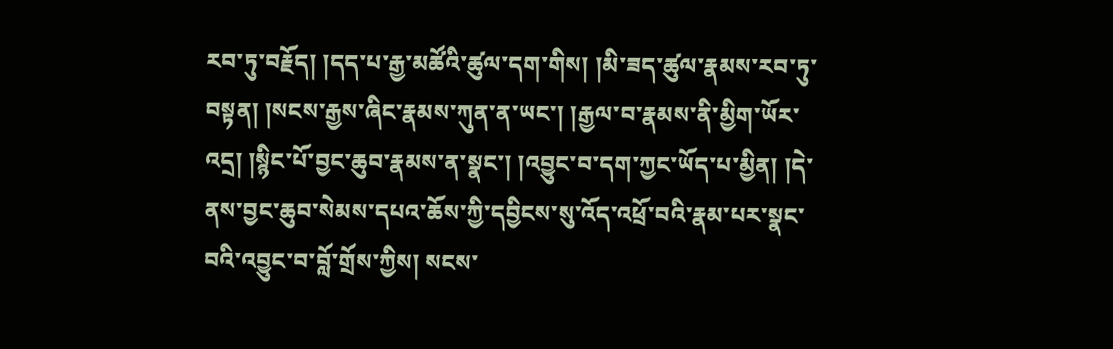རབ་ཏུ་བརྗོད། །དད་པ་རྒྱ་མཚོའི་ཚུལ་དག་གིས། །མི་ཟད་ཚུལ་རྣམས་རབ་ཏུ་བསྟན། །སངས་རྒྱས་ཞིང་རྣམས་ཀུན་ན་ཡང་། །རྒྱལ་བ་རྣམས་ནི་མྱིག་ཡོར་འདྲ། །སྙིང་པོ་བྱང་ཆུབ་རྣམས་ན་སྣང་། །འབྱུང་བ་དག་ཀྱང་ཡོད་པ་མྱིན། །དེ་ནས་བྱང་ཆུབ་སེམས་དཔའ་ཆོས་ཀྱི་དབྱིངས་སུ་འོད་འཕྲོ་བའི་རྣམ་པར་སྣང་བའི་འབྱུང་བ་བློ་གྲོས་ཀྱིས། སངས་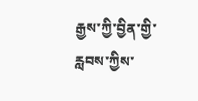རྒྱས་ཀྱི་བྱིན་གྱི་རླབས་ཀྱིས་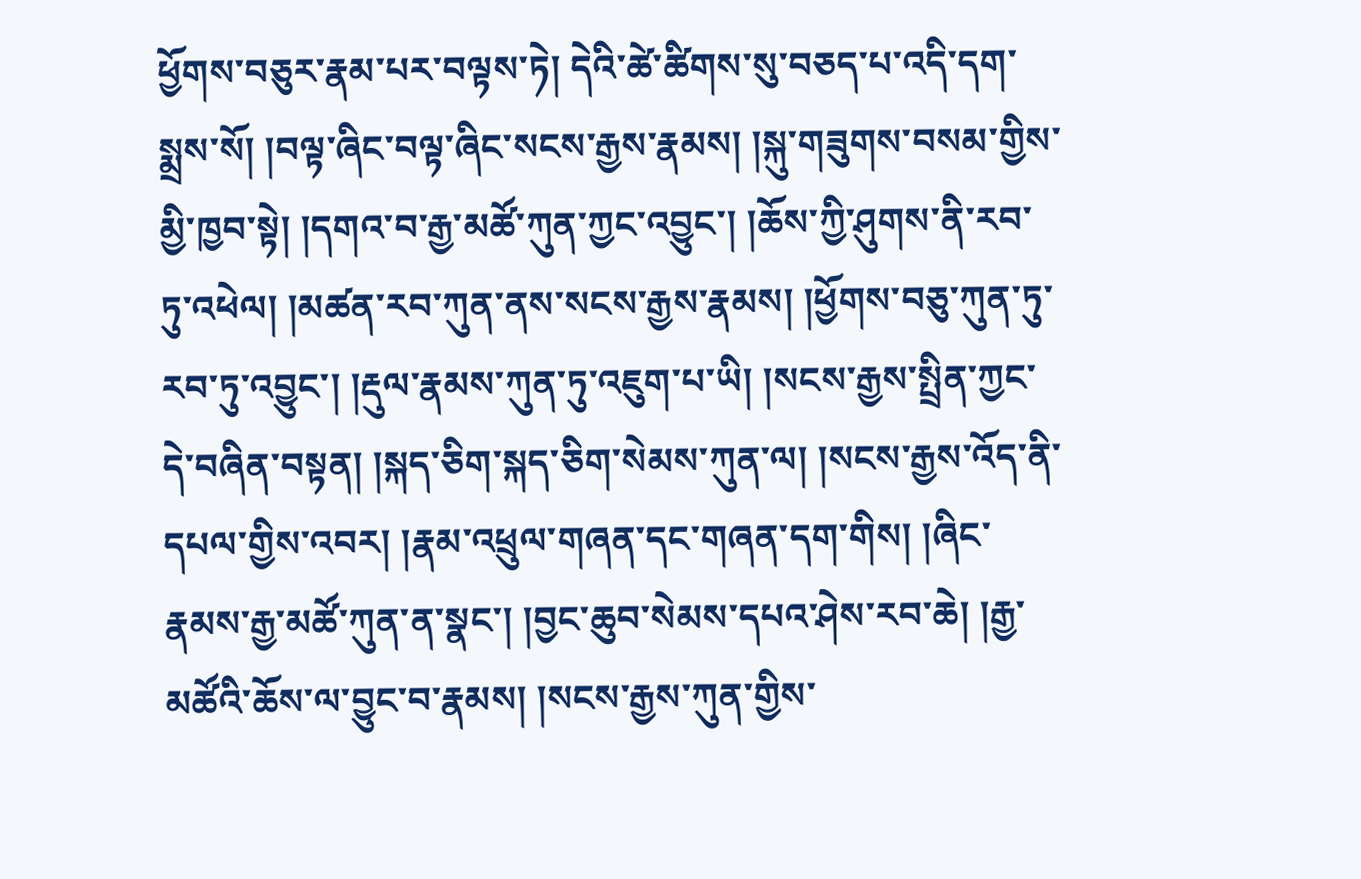ཕྱོགས་བཅུར་རྣམ་པར་བལྟས་ཏེ། དེའི་ཚེ་ཚིགས་སུ་བཅད་པ་འདི་དག་སྨྲས་སོ། །བལྟ་ཞིང་བལྟ་ཞིང་སངས་རྒྱས་རྣམས། །སྐུ་གཟུགས་བསམ་གྱིས་མྱི་ཁྱབ་སྟེ། །དགའ་བ་རྒྱ་མཚོ་ཀུན་ཀྱང་འབྱུང་། །ཆོས་ཀྱི་ཤུགས་ནི་རབ་ཏུ་འཕེལ། །མཚན་རབ་ཀུན་ནས་སངས་རྒྱས་རྣམས། །ཕྱོགས་བཅུ་ཀུན་ཏུ་རབ་ཏུ་འབྱུང་། །རྡུལ་རྣམས་ཀུན་ཏུ་འཇུག་པ་ཡི། །སངས་རྒྱས་སྤྲིན་ཀྱང་དེ་བཞིན་བསྟན། །སྐད་ཅིག་སྐད་ཅིག་སེམས་ཀུན་ལ། །སངས་རྒྱས་འོད་ནི་དཔལ་གྱིས་འབར། །རྣམ་འཕྲུལ་གཞན་དང་གཞན་དག་གིས། །ཞིང་རྣམས་རྒྱ་མཚོ་ཀུན་ན་སྣང་། །བྱང་ཆུབ་སེམས་དཔའ་ཤེས་རབ་ཆེ། །རྒྱ་མཚོའི་ཆོས་ལ་བྱུང་བ་རྣམས། །སངས་རྒྱས་ཀུན་གྱིས་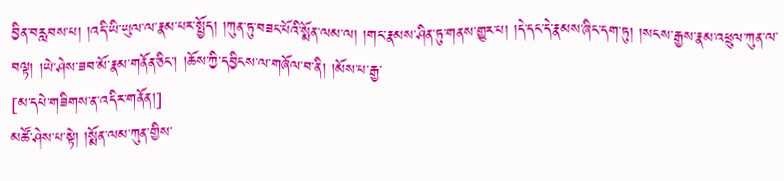བྱིན་བརླབས་པ། །འདི་ཡི་ཡུལ་ལ་རྣམ་པར་སྤྱོད། །ཀུན་ཏུ་བཟང་པོའི་སྨོན་ལམ་ལ། །གང་རྣམས་ཤིན་ཏུ་གནས་གྱུར་པ། །དེ་དང་དེ་རྣམས་ཞིང་དག་ཏུ། །སངས་རྒྱས་རྣམ་འཕྲུལ་ཀུན་ལ་བལྟ། །ཡེ་ཤེས་ཟབ་མོ་རྣམ་གནོན་ཅིང་། །ཆོས་ཀྱི་དབྱིངས་ལ་གཞོལ་བ་ནི། །མོས་པ་རྒྱ་
[མ་དཔེ་གཟིགས་ན་འདིར་གནོན།]
མཚོ་ཤེས་པ་སྟེ། །སྨོན་ལམ་ཀུན་གྱིས་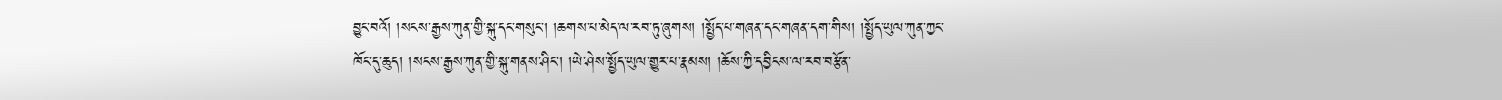བྱུང་བའོ། །སངས་རྒྱས་ཀུན་གྱི་སྐུ་དང་གསུང་། །ཆགས་པ་མེད་ལ་རབ་ཏུ་ཞུགས། །སྤྱོད་པ་གཞན་དང་གཞན་དག་གིས། །སྤྱོད་ཡུལ་ཀུན་ཀྱང་ཁོང་དུ་ཆུད། །སངས་རྒྱས་ཀུན་གྱི་སྐུ་གནས་ཤིང་། །ཡེ་ཤེས་སྤྱོད་ཡུལ་གྱུར་པ་རྣམས། །ཆོས་ཀྱི་དབྱིངས་ལ་རབ་བརྩོན་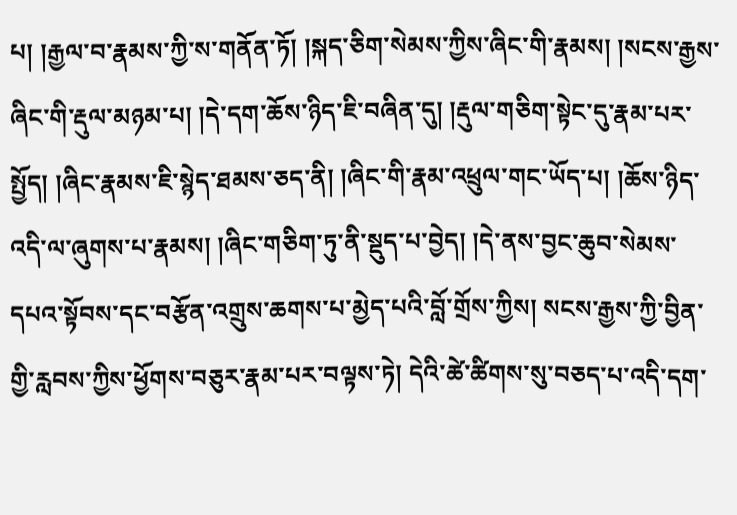པ། །རྒྱལ་བ་རྣམས་ཀྱི་ས་གནོན་ཏོ། །སྐད་ཅིག་སེམས་ཀྱིས་ཞིང་གི་རྣམས། །སངས་རྒྱས་ཞིང་གི་རྡུལ་མཉམ་པ། །དེ་དག་ཆོས་ཉིད་ཇི་བཞིན་དུ། །རྡུལ་གཅིག་སྟེང་དུ་རྣམ་པར་སྤྱོད། །ཞིང་རྣམས་ཇི་སྙེད་ཐམས་ཅད་ནི། །ཞིང་གི་རྣམ་འཕྲུལ་གང་ཡོད་པ། །ཆོས་ཉིད་འདི་ལ་ཞུགས་པ་རྣམས། །ཞིང་གཅིག་ཏུ་ནི་སྡུད་པ་བྱེད། །དེ་ནས་བྱང་ཆུབ་སེམས་དཔའ་སྟོབས་དང་བརྩོན་འགྲུས་ཆགས་པ་མྱེད་པའི་བློ་གྲོས་ཀྱིས། སངས་རྒྱས་ཀྱི་བྱིན་གྱི་རླབས་ཀྱིས་ཕྱོགས་བཅུར་རྣམ་པར་བལྟས་ཏེ། དེའི་ཚེ་ཚིགས་སུ་བཅད་པ་འདི་དག་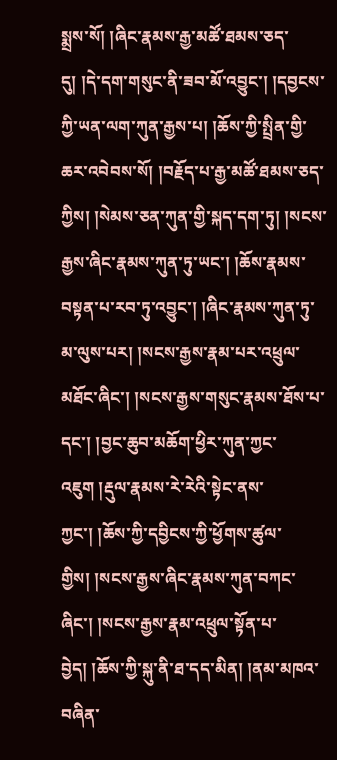སྨྲས་སོ། །ཞིང་རྣམས་རྒྱ་མཚོ་ཐམས་ཅད་དུ། །དེ་དག་གསུང་ནི་ཟབ་མོ་འབྱུང་། །དབྱངས་ཀྱི་ཡན་ལག་ཀུན་རྒྱས་པ། །ཆོས་ཀྱི་སྤྲིན་གྱི་ཆར་འབེབས་སོ། །བརྗོད་པ་རྒྱ་མཚོ་ཐམས་ཅད་ཀྱིས། །སེམས་ཅན་ཀུན་གྱི་སྐད་དག་ཏུ། །སངས་རྒྱས་ཞིང་རྣམས་ཀུན་ཏུ་ཡང་། །ཆོས་རྣམས་བསྟན་པ་རབ་ཏུ་འབྱུང་། །ཞིང་རྣམས་ཀུན་ཏུ་མ་ལུས་པར། །སངས་རྒྱས་རྣམ་པར་འཕྲུལ་མཐོང་ཞིང་། །སངས་རྒྱས་གསུང་རྣམས་ཐོས་པ་དང་། །བྱང་ཆུབ་མཆོག་ཕྱིར་ཀུན་ཀྱང་འཇུག །རྡུལ་རྣམས་རེ་རེའི་སྟེང་ནས་ཀྱང་། །ཆོས་ཀྱི་དབྱིངས་ཀྱི་ཕྱོགས་ཚུལ་གྱིས། །སངས་རྒྱས་ཞིང་རྣམས་ཀུན་བཀང་ཞིང་། །སངས་རྒྱས་རྣམ་འཕྲུལ་སྟོན་པ་བྱེད། །ཆོས་ཀྱི་སྐུ་ནི་ཐ་དད་མིན། །ནམ་མཁའ་བཞིན་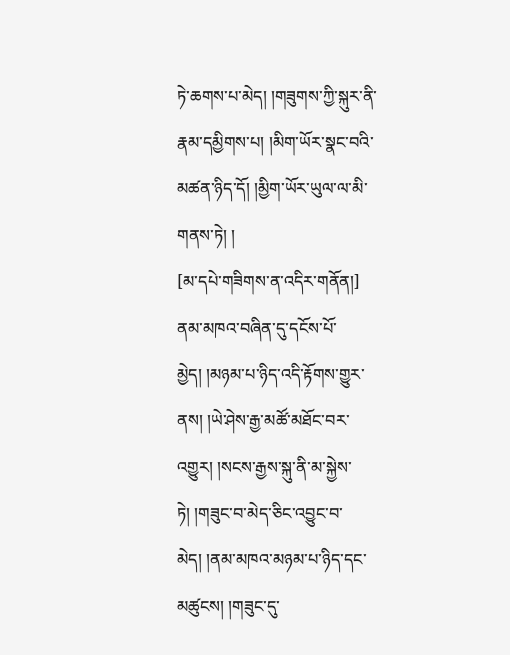ཏེ་ཆགས་པ་མེད། །གཟུགས་ཀྱི་སྐུར་ནི་རྣམ་དམྱིགས་པ། །མིག་ཡོར་སྣང་བའི་མཚན་ཉིད་དོ། །མྱིག་ཡོར་ཡུལ་ལ་མི་གནས་ཏེ། །
[མ་དཔེ་གཟིགས་ན་འདིར་གནོན།]
ནམ་མཁའ་བཞིན་དུ་དངོས་པོ་མྱེད། །མཉམ་པ་ཉིད་འདི་རྟོགས་གྱུར་ནས། །ཡེ་ཤེས་རྒྱ་མཚོ་མཐོང་བར་འགྱུར། །སངས་རྒྱས་སྐུ་ནི་མ་སྐྱེས་ཏེ། །གཟུང་བ་མེད་ཅིང་འབྱུང་བ་མེད། །ནམ་མཁའ་མཉམ་པ་ཉིད་དང་མཚུངས། །གཟུང་དུ་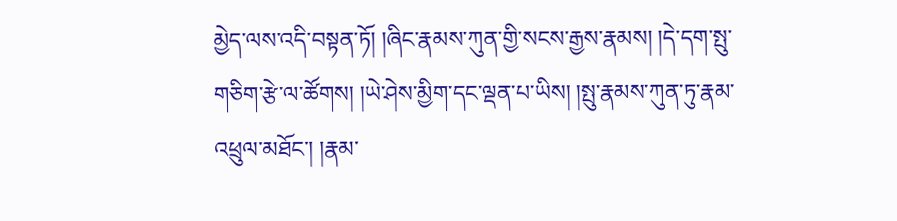མྱེད་ལས་འདི་བསྟན་ཏོ། །ཞིང་རྣམས་ཀུན་གྱི་སངས་རྒྱས་རྣམས། །དེ་དག་སྤུ་གཅིག་རྩེ་ལ་ཚོགས། །ཡེ་ཤེས་མྱིག་དང་ལྡན་པ་ཡིས། །སྤུ་རྣམས་ཀུན་ཏུ་རྣམ་འཕྲུལ་མཐོང་། །རྣམ་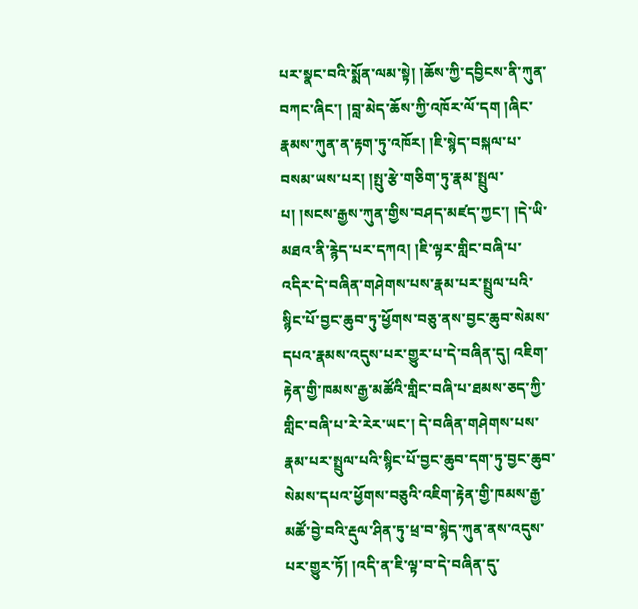པར་སྣང་བའི་སྨོན་ལམ་སྟེ། །ཆོས་ཀྱི་དབྱིངས་ནི་ཀུན་བཀང་ཞིང་། །བླ་མེད་ཆོས་ཀྱི་འཁོར་ལོ་དག །ཞིང་རྣམས་ཀུན་ན་རྟག་ཏུ་འཁོར། །ཇི་སྙེད་བསྐལ་པ་བསམ་ཡས་པར། །སྤུ་རྩེ་གཅིག་ཏུ་རྣམ་སྤྲུལ་པ། །སངས་རྒྱས་ཀུན་གྱིས་བཤད་མཛད་ཀྱང་། །དེ་ཡི་མཐའ་ནི་རྙེད་པར་དཀའ། །ཇི་ལྟར་གླིང་བཞི་པ་འདིར་དེ་བཞིན་གཤེགས་པས་རྣམ་པར་སྤྲུལ་པའི་སྙིང་པོ་བྱང་ཆུབ་ཏུ་ཕྱོགས་བཅུ་ནས་བྱང་ཆུབ་སེམས་དཔའ་རྣམས་འདུས་པར་གྱུར་པ་དེ་བཞིན་དུ། འཇིག་རྟེན་གྱི་ཁམས་རྒྱ་མཚོའི་གླིང་བཞི་པ་ཐམས་ཅད་ཀྱི་གླིང་བཞི་པ་རེ་རེར་ཡང་། དེ་བཞིན་གཤེགས་པས་རྣམ་པར་སྤྲུལ་པའི་སྙིང་པོ་བྱང་ཆུབ་དག་ཏུ་བྱང་ཆུབ་སེམས་དཔའ་ཕྱོགས་བཅུའི་འཇིག་རྟེན་གྱི་ཁམས་རྒྱ་མཚོ་བྱེ་བའི་རྡུལ་ཤིན་ཏུ་ཕྲ་བ་སྙེད་ཀུན་ནས་འདུས་པར་གྱུར་ཏོ། །འདི་ན་ཇི་ལྟ་བ་དེ་བཞིན་དུ་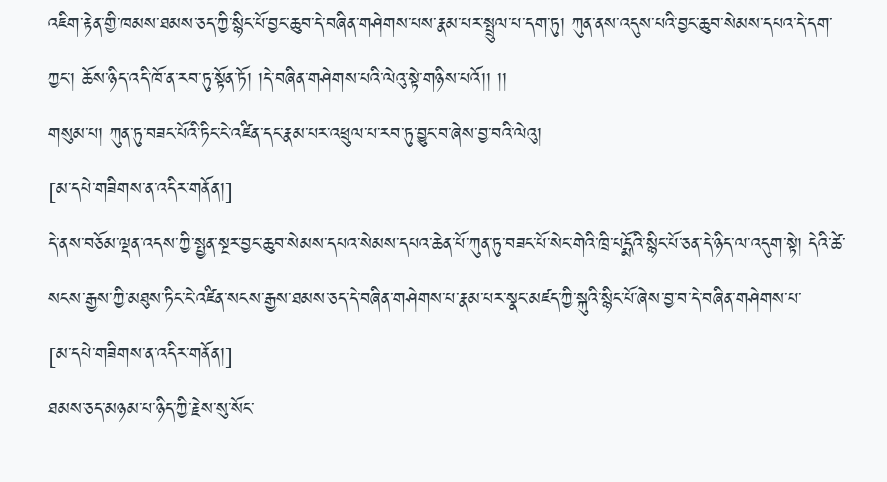འཇིག་རྟེན་གྱི་ཁམས་ཐམས་ཅད་ཀྱི་སྙིང་པོ་བྱང་ཆུབ་དེ་བཞིན་གཤེགས་པས་རྣམ་པར་སྤྲུལ་པ་དག་ཏུ། ཀུན་ནས་འདུས་པའི་བྱང་ཆུབ་སེམས་དཔའ་དེ་དག་ཀྱང་། ཆོས་ཉིད་འདི་ཁོ་ན་རབ་ཏུ་སྟོན་ཏོ། །དེ་བཞིན་གཤེགས་པའི་ལེའུ་སྟེ་གཉིས་པའོ།། །།
གསུམ་པ། ཀུན་ཏུ་བཟང་པོའི་ཏིང་ངེ་འཛིན་དང་རྣམ་པར་འཕྲུལ་པ་རབ་ཏུ་བྱུང་བ་ཞེས་བྱ་བའི་ལེའུ།
[མ་དཔེ་གཟིགས་ན་འདིར་གནོན།]
དེ་ནས་བཅོམ་ལྡན་འདས་ཀྱི་སྤྱན་སྔར་བྱང་ཆུབ་སེམས་དཔའ་སེམས་དཔའ་ཆེན་པོ་ཀུན་ཏུ་བཟང་པོ་སེང་གེའི་ཁྲི་པདྨོའི་སྙིང་པོ་ཅན་དེ་ཉིད་ལ་འདུག་སྟེ། དེའི་ཚེ་སངས་རྒྱས་ཀྱི་མཐུས་ཏིང་ངེ་འཛིན་སངས་རྒྱས་ཐམས་ཅད་དེ་བཞིན་གཤེགས་པ་རྣམ་པར་སྣང་མཛད་ཀྱི་སྐུའི་སྙིང་པོ་ཞེས་བྱ་བ་དེ་བཞིན་གཤེགས་པ་
[མ་དཔེ་གཟིགས་ན་འདིར་གནོན།]
ཐམས་ཅད་མཉམ་པ་ཉིད་ཀྱི་རྗེས་སུ་སོང་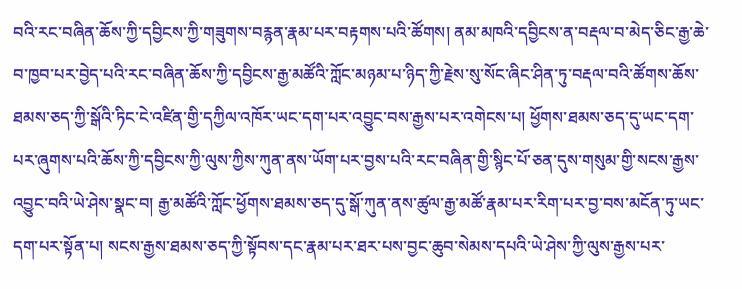བའི་རང་བཞིན་ཆོས་ཀྱི་དབྱིངས་ཀྱི་གཟུགས་བརྙན་རྣམ་པར་བརྟགས་པའི་ཚོགས། ནམ་མཁའི་དབྱིངས་ན་བརྡལ་བ་མེད་ཅིང་རྒྱ་ཆེ་བ་ཁྱབ་པར་བྱེད་པའི་རང་བཞིན་ཆོས་ཀྱི་དབྱིངས་རྒྱ་མཚོའི་ཀློང་མཉམ་པ་ཉིད་ཀྱི་རྗེས་སུ་སོང་ཞིང་ཤིན་ཏུ་བརྡལ་བའི་ཚོགས་ཆོས་ཐམས་ཅད་ཀྱི་སྒོའི་ཏིང་ངེ་འཛིན་གྱི་དཀྱིལ་འཁོར་ཡང་དག་པར་འབྱུང་བས་རྒྱས་པར་འགེངས་པ། ཕྱོགས་ཐམས་ཅད་དུ་ཡང་དག་པར་ཞུགས་པའི་ཆོས་ཀྱི་དབྱིངས་ཀྱི་ལུས་ཀྱིས་ཀུན་ནས་ཡོག་པར་བྱས་པའི་རང་བཞིན་གྱི་སྙིང་པོ་ཅན་དུས་གསུམ་གྱི་སངས་རྒྱས་འབྱུང་བའི་ཡེ་ཤེས་སྣང་བ། རྒྱ་མཚོའི་ཀློང་ཕྱོགས་ཐམས་ཅད་དུ་སྒོ་ཀུན་ནས་ཚུལ་རྒྱ་མཚོ་རྣམ་པར་རིག་པར་བྱ་བས་མངོན་ཏུ་ཡང་དག་པར་སྟོན་པ། སངས་རྒྱས་ཐམས་ཅད་ཀྱི་སྟོབས་དང་རྣམ་པར་ཐར་པས་བྱང་ཆུབ་སེམས་དཔའི་ཡེ་ཤེས་ཀྱི་ལུས་རྒྱས་པར་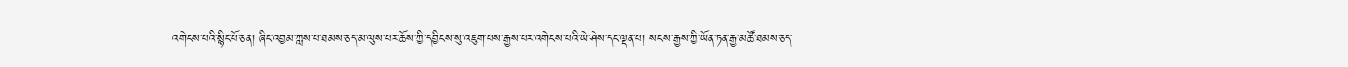འགེངས་པའི་སྙིང་པོ་ཅན། ཞིང་འབྱམ་ཀླས་པ་ཐམས་ཅད་མ་ལུས་པར་ཆོས་ཀྱི་དབྱིངས་སུ་འཇུག་པས་རྒྱས་པར་འགེངས་པའི་ཡེ་ཤེས་དང་ལྡན་པ། སངས་རྒྱས་ཀྱི་ཡོན་ཏན་རྒྱ་མཚོ་ཐམས་ཅད་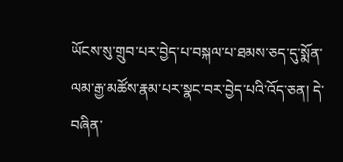ཡོངས་སུ་གྲུབ་པར་བྱེད་པ་བསྐལ་པ་ཐམས་ཅད་དུ་སྨོན་ལམ་རྒྱ་མཚོས་རྣམ་པར་སྣང་བར་བྱེད་པའི་འོད་ཅན། དེ་བཞིན་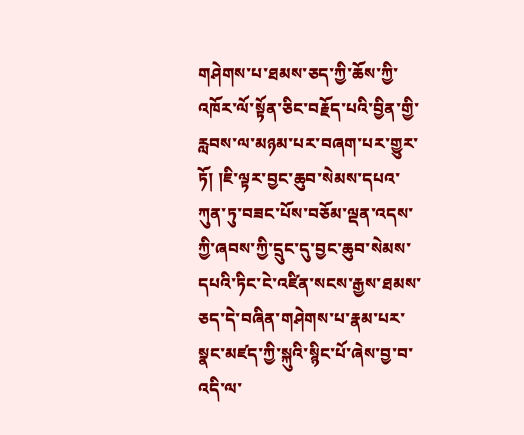གཤེགས་པ་ཐམས་ཅད་ཀྱི་ཆོས་ཀྱི་འཁོར་ལོ་སྟོན་ཅིང་བརྗོད་པའི་བྱིན་གྱི་རླབས་ལ་མཉམ་པར་བཞག་པར་གྱུར་ཏོ། །ཇི་ལྟར་བྱང་ཆུབ་སེམས་དཔའ་ཀུན་ཏུ་བཟང་པོས་བཅོམ་ལྡན་འདས་ཀྱི་ཞབས་ཀྱི་དྲུང་དུ་བྱང་ཆུབ་སེམས་དཔའི་ཏིང་ངེ་འཛིན་སངས་རྒྱས་ཐམས་ཅད་དེ་བཞིན་གཤེགས་པ་རྣམ་པར་སྣང་མཛད་ཀྱི་སྐུའི་སྙིང་པོ་ཞེས་བྱ་བ་འདི་ལ་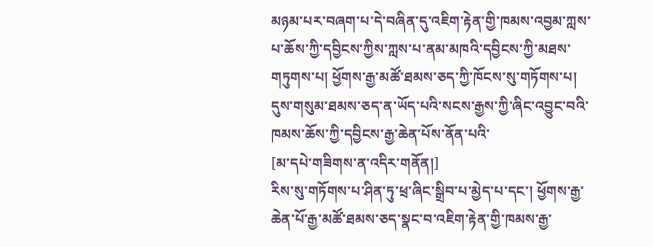མཉམ་པར་བཞག་པ་དེ་བཞིན་དུ་འཇིག་རྟེན་གྱི་ཁམས་འབྱམ་ཀླས་པ་ཆོས་ཀྱི་དབྱིངས་ཀྱིས་ཀླས་པ་ནམ་མཁའི་དབྱིངས་ཀྱི་མཐས་གཏུགས་པ། ཕྱོགས་རྒྱ་མཚོ་ཐམས་ཅད་ཀྱི་ཁོངས་སུ་གཏོགས་པ། དུས་གསུམ་ཐམས་ཅད་ན་ཡོད་པའི་སངས་རྒྱས་ཀྱི་ཞིང་འབྱུང་བའི་ཁམས་ཆོས་ཀྱི་དབྱིངས་རྒྱ་ཆེན་པོས་ནོན་པའི་
[མ་དཔེ་གཟིགས་ན་འདིར་གནོན།]
རིས་སུ་གཏོགས་པ་ཤིན་ཏུ་ཕྲ་ཞིང་སྒྲིབ་པ་མྱེད་པ་དང་། ཕྱོགས་རྒྱ་ཆེན་པོ་རྒྱ་མཚོ་ཐམས་ཅད་སྣང་བ་འཇིག་རྟེན་གྱི་ཁམས་རྒྱ་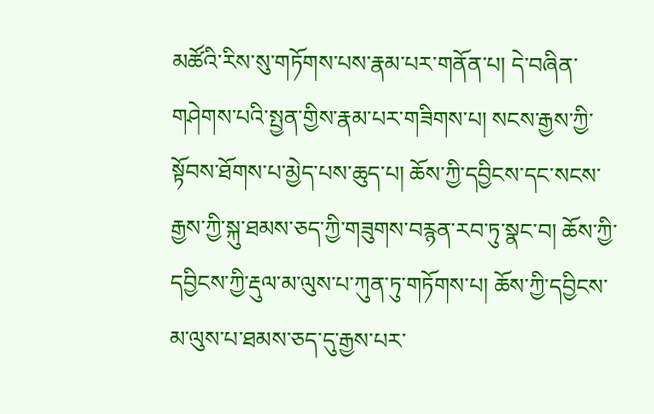མཚོའི་རིས་སུ་གཏོགས་པས་རྣམ་པར་གནོན་པ། དེ་བཞིན་གཤེགས་པའི་སྤྱན་གྱིས་རྣམ་པར་གཟིགས་པ། སངས་རྒྱས་ཀྱི་སྟོབས་ཐོགས་པ་མྱེད་པས་ཆུད་པ། ཆོས་ཀྱི་དབྱིངས་དང་སངས་རྒྱས་ཀྱི་སྐུ་ཐམས་ཅད་ཀྱི་གཟུགས་བརྙན་རབ་ཏུ་སྣང་བ། ཆོས་ཀྱི་དབྱིངས་ཀྱི་རྡུལ་མ་ལུས་པ་ཀུན་ཏུ་གཏོགས་པ། ཆོས་ཀྱི་དབྱིངས་མ་ལུས་པ་ཐམས་ཅད་དུ་རྒྱས་པར་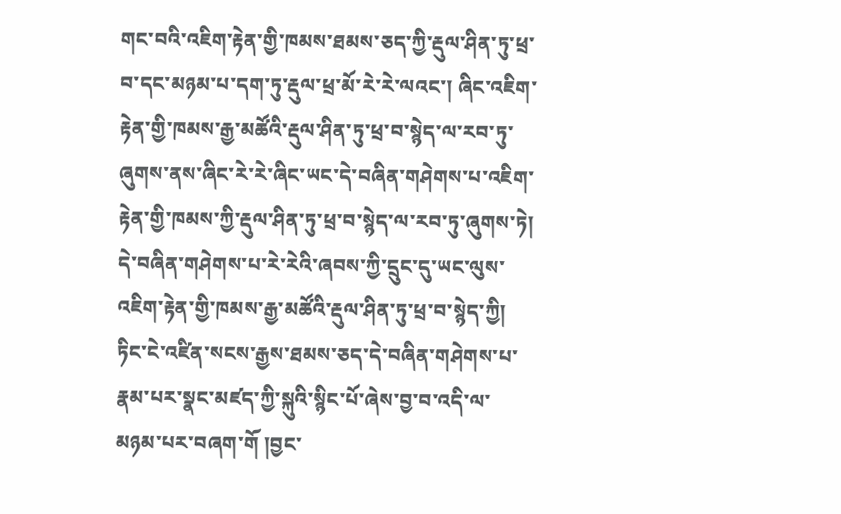གང་བའི་འཇིག་རྟེན་གྱི་ཁམས་ཐམས་ཅད་ཀྱི་རྡུལ་ཤིན་ཏུ་ཕྲ་བ་དང་མཉམ་པ་དག་ཏུ་རྡུལ་ཕྲ་མོ་རེ་རེ་ལའང་། ཞིང་འཇིག་རྟེན་གྱི་ཁམས་རྒྱ་མཚོའི་རྡུལ་ཤིན་ཏུ་ཕྲ་བ་སྙེད་ལ་རབ་ཏུ་ཞུགས་ནས་ཞིང་རེ་རེ་ཞིང་ཡང་དེ་བཞིན་གཤེགས་པ་འཇིག་རྟེན་གྱི་ཁམས་ཀྱི་རྡུལ་ཤིན་ཏུ་ཕྲ་བ་སྙེད་ལ་རབ་ཏུ་ཞུགས་ཏེ། དེ་བཞིན་གཤེགས་པ་རེ་རེའི་ཞབས་ཀྱི་དྲུང་དུ་ཡང་ལུས་འཇིག་རྟེན་གྱི་ཁམས་རྒྱ་མཚོའི་རྡུལ་ཤིན་ཏུ་ཕྲ་བ་སྙེད་ཀྱི། ཏིང་ངེ་འཛིན་སངས་རྒྱས་ཐམས་ཅད་དེ་བཞིན་གཤེགས་པ་རྣམ་པར་སྣང་མཛད་ཀྱི་སྐུའི་སྙིང་པོ་ཞེས་བྱ་བ་འདི་ལ་མཉམ་པར་བཞག་གོ །བྱང་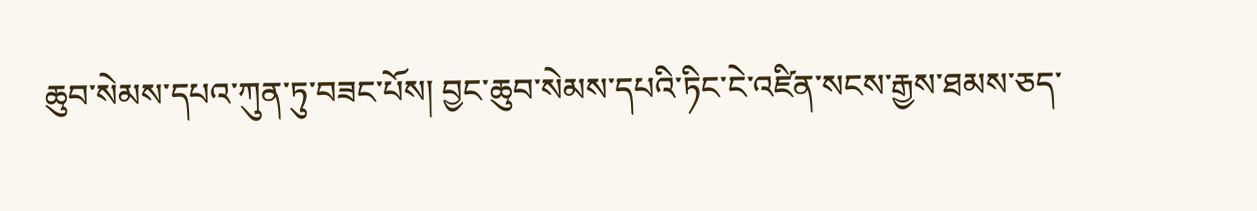ཆུབ་སེམས་དཔའ་ཀུན་ཏུ་བཟང་པོས། བྱང་ཆུབ་སེམས་དཔའི་ཏིང་ངེ་འཛིན་སངས་རྒྱས་ཐམས་ཅད་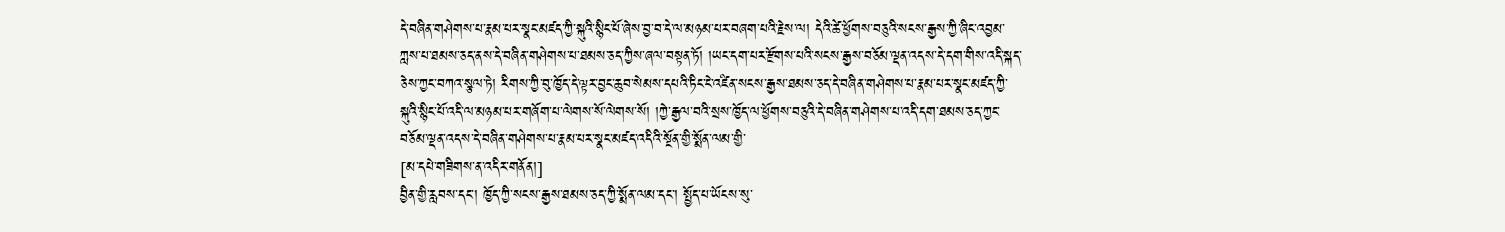དེ་བཞིན་གཤེགས་པ་རྣམ་པར་སྣང་མཛད་ཀྱི་སྐུའི་སྙིང་པོ་ཞེས་བྱ་བ་དེ་ལ་མཉམ་པར་བཞག་པའི་རྗེས་ལ། དེའི་ཚེ་ཕྱོགས་བཅུའི་སངས་རྒྱས་ཀྱི་ཞིང་འབྱམ་ཀླས་པ་ཐམས་ཅད་ནས་དེ་བཞིན་གཤེགས་པ་ཐམས་ཅད་ཀྱིས་ཞལ་བསྟན་ཏོ། །ཡང་དག་པར་རྫོགས་པའི་སངས་རྒྱས་བཅོམ་ལྡན་འདས་དེ་དག་གིས་འདི་སྐད་ཅེས་ཀྱང་བཀའ་སྩལ་ཏེ། རིགས་ཀྱི་བུ་ཁྱོད་དེ་ལྟར་བྱང་ཆུབ་སེམས་དཔའི་ཏིང་ངེ་འཛིན་སངས་རྒྱས་ཐམས་ཅད་དེ་བཞིན་གཤེགས་པ་རྣམ་པར་སྣང་མཛད་ཀྱི་སྐུའི་སྙིང་པོ་འདི་ལ་མཉམ་པར་གཞོག་པ་ལེགས་སོ་ལེགས་སོ། །ཀྱེ་རྒྱལ་བའི་སྲས་ཁྱོད་ལ་ཕྱོགས་བཅུའི་དེ་བཞིན་གཤེགས་པ་འདི་དག་ཐམས་ཅད་ཀྱང་བཅོམ་ལྡན་འདས་དེ་བཞིན་གཤེགས་པ་རྣམ་པར་སྣང་མཛད་འདིའི་སྔོན་གྱི་སྨོན་ལམ་གྱི་
[མ་དཔེ་གཟིགས་ན་འདིར་གནོན།]
བྱིན་གྱི་རླབས་དང་། ཁྱོད་ཀྱི་སངས་རྒྱས་ཐམས་ཅད་ཀྱི་སྨོན་ལམ་དང་། སྤྱོད་པ་ཡོངས་སུ་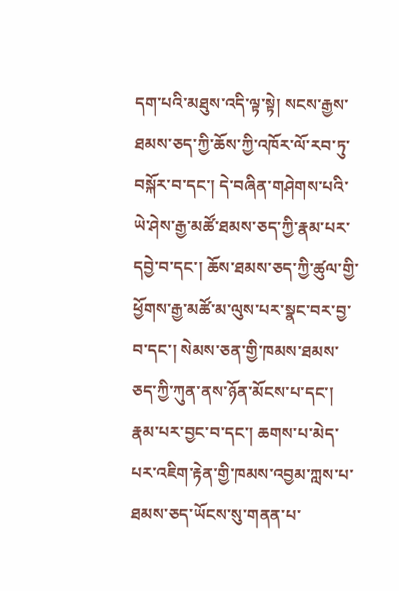དག་པའི་མཐུས་འདི་ལྟ་སྟེ། སངས་རྒྱས་ཐམས་ཅད་ཀྱི་ཆོས་ཀྱི་འཁོར་ལོ་རབ་ཏུ་བསྐོར་བ་དང་། དེ་བཞིན་གཤེགས་པའི་ཡེ་ཤེས་རྒྱ་མཚོ་ཐམས་ཅད་ཀྱི་རྣམ་པར་དབྱེ་བ་དང་། ཆོས་ཐམས་ཅད་ཀྱི་ཚུལ་གྱི་ཕྱོགས་རྒྱ་མཚོ་མ་ལུས་པར་སྣང་བར་བྱ་བ་དང་། སེམས་ཅན་གྱི་ཁམས་ཐམས་ཅད་ཀྱི་ཀུན་ནས་ཉོན་མོངས་པ་དང་། རྣམ་པར་བྱང་བ་དང་། ཆགས་པ་མེད་པར་འཇིག་རྟེན་གྱི་ཁམས་འབྱམ་ཀླས་པ་ཐམས་ཅད་ཡོངས་སུ་གནན་པ་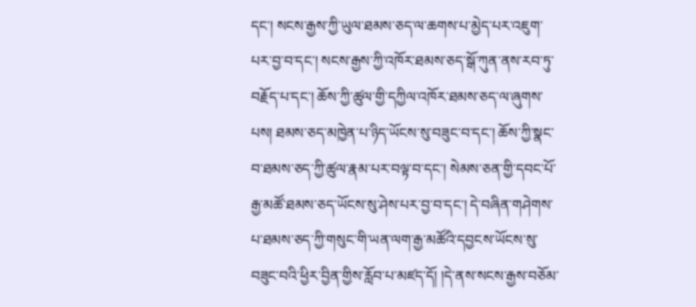དང་། སངས་རྒྱས་ཀྱི་ཡུལ་ཐམས་ཅད་ལ་ཆགས་པ་མྱེད་པར་འཇུག་པར་བྱ་བ་དང་། སངས་རྒྱས་ཀྱི་འཁོར་ཐམས་ཅད་སྒོ་ཀུན་ནས་རབ་ཏུ་བརྗོད་པ་དང་། ཆོས་ཀྱི་ཚུལ་གྱི་དཀྱིལ་འཁོར་ཐམས་ཅད་ལ་ཞུགས་པས། ཐམས་ཅད་མཁྱེན་པ་ཉིད་ཡོངས་སུ་བཟུང་བ་དང་། ཆོས་ཀྱི་སྣང་བ་ཐམས་ཅད་ཀྱི་ཚུལ་རྣམ་པར་བལྟ་བ་དང་། སེམས་ཅན་གྱི་དབང་པོ་རྒྱ་མཚོ་ཐམས་ཅད་ཡོངས་སུ་ཤེས་པར་བྱ་བ་དང་། དེ་བཞིན་གཤེགས་པ་ཐམས་ཅད་ཀྱི་གསུང་གི་ཡན་ལག་རྒྱ་མཚོའི་དབྱངས་ཡོངས་སུ་བཟུང་བའི་ཕྱིར་བྱིན་གྱིས་རློབ་པ་མཛད་དོ། །དེ་ནས་སངས་རྒྱས་བཅོམ་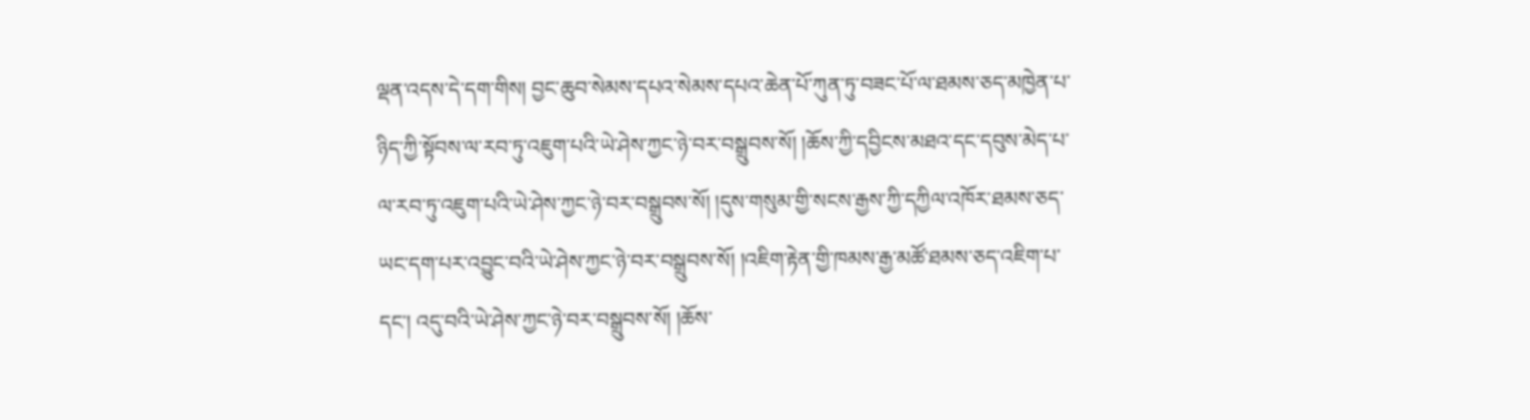ལྡན་འདས་དེ་དག་གིས། བྱང་ཆུབ་སེམས་དཔའ་སེམས་དཔའ་ཆེན་པོ་ཀུན་ཏུ་བཟང་པོ་ལ་ཐམས་ཅད་མཁྱེན་པ་ཉིད་ཀྱི་སྟོབས་ལ་རབ་ཏུ་འཇུག་པའི་ཡེ་ཤེས་ཀྱང་ཉེ་བར་བསྒྲུབས་སོ། །ཆོས་ཀྱི་དབྱིངས་མཐའ་དང་དབུས་མེད་པ་ལ་རབ་ཏུ་འཇུག་པའི་ཡེ་ཤེས་ཀྱང་ཉེ་བར་བསྒྲུབས་སོ། །དུས་གསུམ་གྱི་སངས་རྒྱས་ཀྱི་དཀྱིལ་འཁོར་ཐམས་ཅད་ཡང་དག་པར་འབྱུང་བའི་ཡེ་ཤེས་ཀྱང་ཉེ་བར་བསྒྲུབས་སོ། །འཇིག་རྟེན་གྱི་ཁམས་རྒྱ་མཚོ་ཐམས་ཅད་འཇིག་པ་དང་། འདུ་བའི་ཡེ་ཤེས་ཀྱང་ཉེ་བར་བསྒྲུབས་སོ། །ཆོས་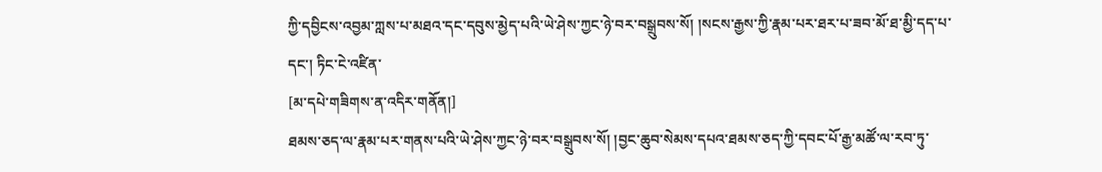ཀྱི་དབྱིངས་འབྱམ་ཀླས་པ་མཐའ་དང་དབུས་མྱེད་པའི་ཡེ་ཤེས་ཀྱང་ཉེ་བར་བསྒྲུབས་སོ། །སངས་རྒྱས་ཀྱི་རྣམ་པར་ཐར་པ་ཟབ་མོ་ཐ་མྱི་དད་པ་དང་། ཏིང་ངེ་འཛིན་
[མ་དཔེ་གཟིགས་ན་འདིར་གནོན།]
ཐམས་ཅད་ལ་རྣམ་པར་གནས་པའི་ཡེ་ཤེས་ཀྱང་ཉེ་བར་བསྒྲུབས་སོ། །བྱང་ཆུབ་སེམས་དཔའ་ཐམས་ཅད་ཀྱི་དབང་པོ་རྒྱ་མཚོ་ལ་རབ་ཏུ་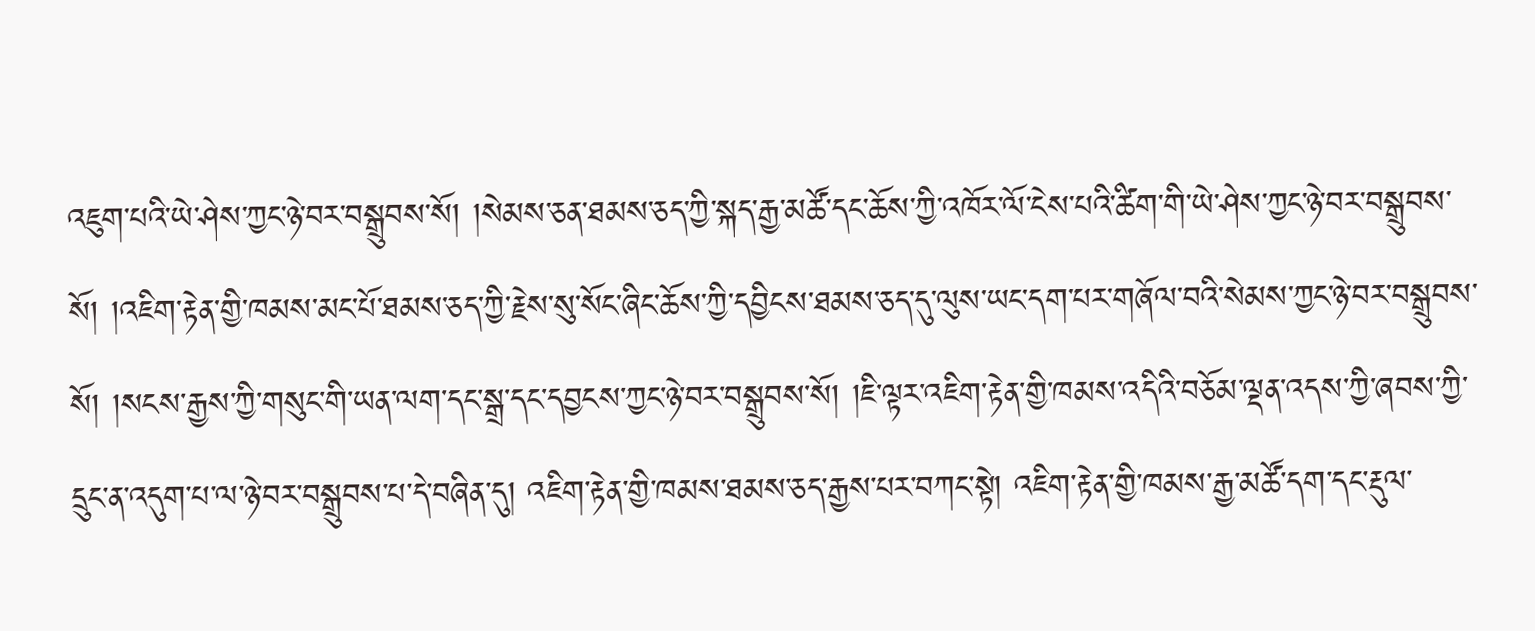འཇུག་པའི་ཡེ་ཤེས་ཀྱང་ཉེ་བར་བསྒྲུབས་སོ། །སེམས་ཅན་ཐམས་ཅད་ཀྱི་སྐད་རྒྱ་མཚོ་དང་ཆོས་ཀྱི་འཁོར་ལོ་ངེས་པའི་ཚིག་གི་ཡེ་ཤེས་ཀྱང་ཉེ་བར་བསྒྲུབས་སོ། །འཇིག་རྟེན་གྱི་ཁམས་མང་པོ་ཐམས་ཅད་ཀྱི་རྗེས་སུ་སོང་ཞིང་ཆོས་ཀྱི་དབྱིངས་ཐམས་ཅད་དུ་ལུས་ཡང་དག་པར་གཞོལ་བའི་སེམས་ཀྱང་ཉེ་བར་བསྒྲུབས་སོ། །སངས་རྒྱས་ཀྱི་གསུང་གི་ཡན་ལག་དང་སྒྲ་དང་དབྱངས་ཀྱང་ཉེ་བར་བསྒྲུབས་སོ། །ཇི་ལྟར་འཇིག་རྟེན་གྱི་ཁམས་འདིའི་བཅོམ་ལྡན་འདས་ཀྱི་ཞབས་ཀྱི་དྲུང་ན་འདུག་པ་ལ་ཉེ་བར་བསྒྲུབས་པ་དེ་བཞིན་དུ། འཇིག་རྟེན་གྱི་ཁམས་ཐམས་ཅད་རྒྱས་པར་བཀང་སྟེ། འཇིག་རྟེན་གྱི་ཁམས་རྒྱ་མཚོ་དག་དང་རྡུལ་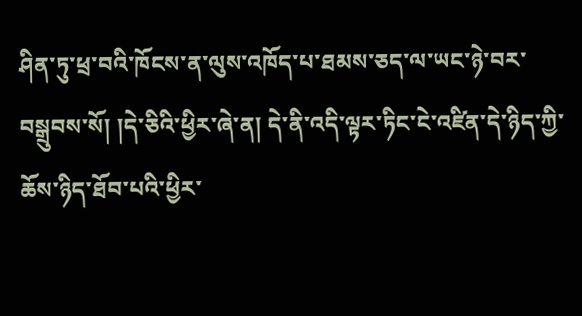ཤིན་ཏུ་ཕྲ་བའི་ཁོངས་ན་ལུས་འཁོད་པ་ཐམས་ཅད་ལ་ཡང་ཉེ་བར་བསྒྲུབས་སོ། །དེ་ཅིའི་ཕྱིར་ཞེ་ན། དེ་ནི་འདི་ལྟར་ཏིང་ངེ་འཛིན་དེ་ཉིད་ཀྱི་ཆོས་ཉིད་ཐོབ་པའི་ཕྱིར་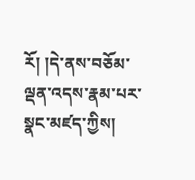རོ། །དེ་ནས་བཅོམ་ལྡན་འདས་རྣམ་པར་སྣང་མཛད་ཀྱིས།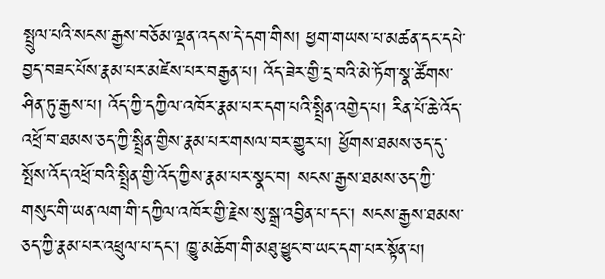སྤྲུལ་པའི་སངས་རྒྱས་བཅོམ་ལྡན་འདས་དེ་དག་གིས། ཕྱག་གཡས་པ་མཚན་དང་དཔེ་བྱད་བཟང་པོས་རྣམ་པར་མཛེས་པར་བརྒྱན་པ། འོད་ཟེར་གྱི་དྲ་བའི་མེ་ཏོག་སྣ་ཚོགས་ཤིན་ཏུ་རྒྱས་པ། འོད་ཀྱི་དཀྱིལ་འཁོར་རྣམ་པར་དག་པའི་སྤྲིན་འགྱེད་པ། རིན་པོ་ཆེ་འོད་འཕྲོ་བ་ཐམས་ཅད་ཀྱི་སྤྲིན་གྱིས་རྣམ་པར་གསལ་བར་གྱུར་པ། ཕྱོགས་ཐམས་ཅད་དུ་སྤོས་འོད་འཕྲོ་བའི་སྤྲིན་གྱི་འོད་ཀྱིས་རྣམ་པར་སྣང་བ། སངས་རྒྱས་ཐམས་ཅད་ཀྱི་གསུང་གི་ཡན་ལག་གི་དཀྱིལ་འཁོར་གྱི་རྗེས་སུ་སྒྲ་འབྱིན་པ་དང་། སངས་རྒྱས་ཐམས་ཅད་ཀྱི་རྣམ་པར་འཕྲུལ་པ་དང་། ཁྱུ་མཆོག་གི་མཐུ་ཕྱུང་བ་ཡང་དག་པར་སྟོན་པ།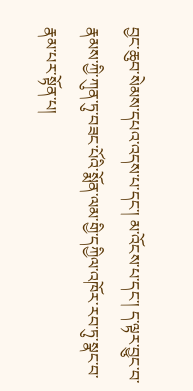བྱང་ཆུབ་སེམས་དཔའ་འདས་པ་དང་། མ་འོངས་པ་དང་། ད་ལྟར་བྱུང་བ་རྣམས་ཀྱི་ཀུན་ཏུ་བཟང་པོའི་སྨོན་ལམ་གྱི་དཀྱིལ་འཁོར་རབ་ཏུ་སྣང་བ་རྣམ་པར་སྟོན་པ།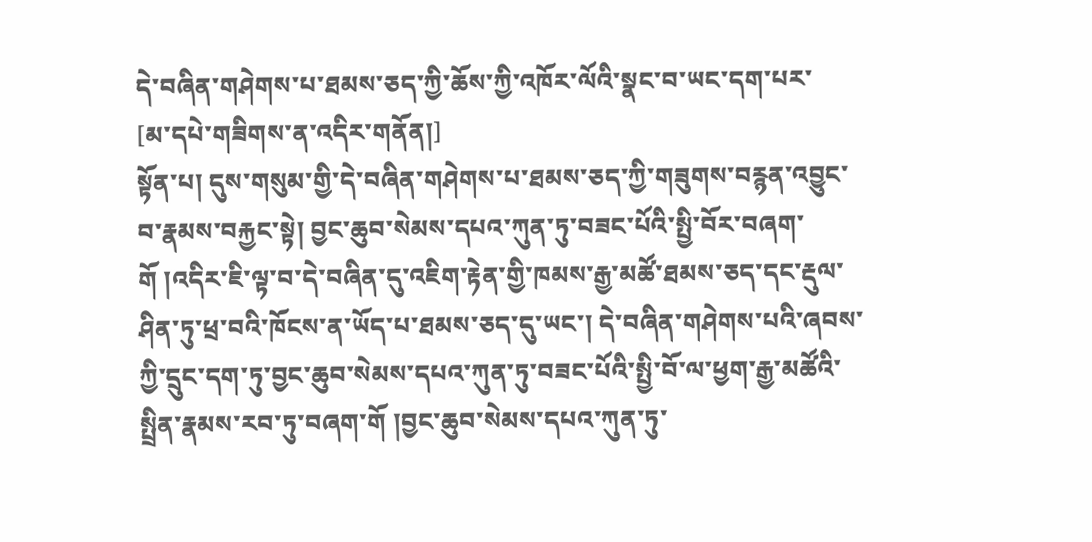དེ་བཞིན་གཤེགས་པ་ཐམས་ཅད་ཀྱི་ཆོས་ཀྱི་འཁོར་ལོའི་སྣང་བ་ཡང་དག་པར་
[མ་དཔེ་གཟིགས་ན་འདིར་གནོན།]
སྟོན་པ། དུས་གསུམ་གྱི་དེ་བཞིན་གཤེགས་པ་ཐམས་ཅད་ཀྱི་གཟུགས་བརྙན་འབྱུང་བ་རྣམས་བརྐྱང་སྟེ། བྱང་ཆུབ་སེམས་དཔའ་ཀུན་ཏུ་བཟང་པོའི་སྤྱི་བོར་བཞག་གོ །འདིར་ཇི་ལྟ་བ་དེ་བཞིན་དུ་འཇིག་རྟེན་གྱི་ཁམས་རྒྱ་མཚོ་ཐམས་ཅད་དང་རྡུལ་ཤིན་ཏུ་ཕྲ་བའི་ཁོངས་ན་ཡོད་པ་ཐམས་ཅད་དུ་ཡང་། དེ་བཞིན་གཤེགས་པའི་ཞབས་ཀྱི་དྲུང་དག་ཏུ་བྱང་ཆུབ་སེམས་དཔའ་ཀུན་ཏུ་བཟང་པོའི་སྤྱི་བོ་ལ་ཕྱག་རྒྱ་མཚོའི་སྤྲིན་རྣམས་རབ་ཏུ་བཞག་གོ །བྱང་ཆུབ་སེམས་དཔའ་ཀུན་ཏུ་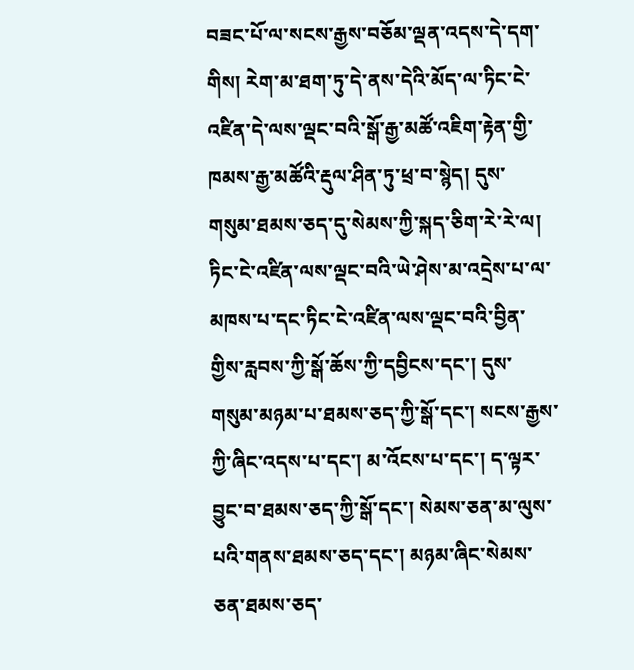བཟང་པོ་ལ་སངས་རྒྱས་བཅོམ་ལྡན་འདས་དེ་དག་གིས། རེག་མ་ཐག་ཏུ་དེ་ནས་དེའི་མོད་ལ་ཏིང་ངེ་འཛིན་དེ་ལས་ལྡང་བའི་སྒོ་རྒྱ་མཚོ་འཇིག་རྟེན་གྱི་ཁམས་རྒྱ་མཚོའི་རྡུལ་ཤིན་ཏུ་ཕྲ་བ་སྙེད། དུས་གསུམ་ཐམས་ཅད་དུ་སེམས་ཀྱི་སྐད་ཅིག་རེ་རེ་ལ། ཏིང་ངེ་འཛིན་ལས་ལྡང་བའི་ཡེ་ཤེས་མ་འདྲེས་པ་ལ་མཁས་པ་དང་ཏིང་ངེ་འཛིན་ལས་ལྡང་བའི་བྱིན་གྱིས་རླབས་ཀྱི་སྒོ་ཆོས་ཀྱི་དབྱིངས་དང་། དུས་གསུམ་མཉམ་པ་ཐམས་ཅད་ཀྱི་སྒོ་དང་། སངས་རྒྱས་ཀྱི་ཞིང་འདས་པ་དང་། མ་འོངས་པ་དང་། ད་ལྟར་བྱུང་བ་ཐམས་ཅད་ཀྱི་སྒོ་དང་། སེམས་ཅན་མ་ལུས་པའི་གནས་ཐམས་ཅད་དང་། མཉམ་ཞིང་སེམས་ཅན་ཐམས་ཅད་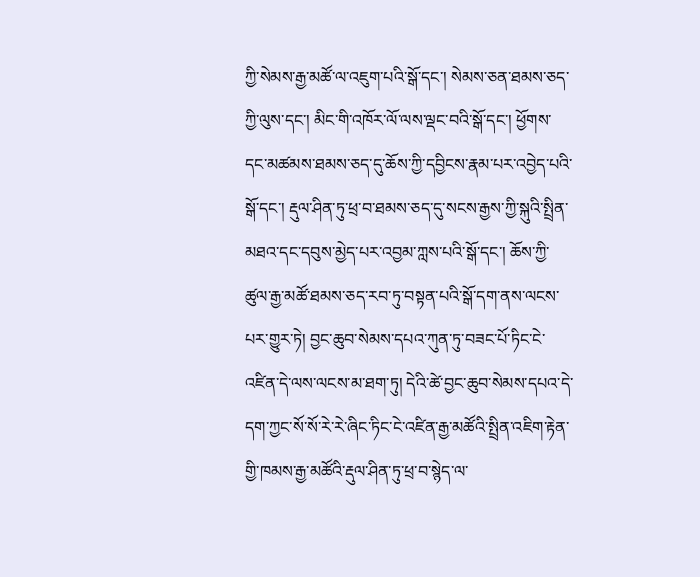ཀྱི་སེམས་རྒྱ་མཚོ་ལ་འཇུག་པའི་སྒོ་དང་། སེམས་ཅན་ཐམས་ཅད་ཀྱི་ལུས་དང་། མིང་གི་འཁོར་ལོ་ལས་ལྡང་བའི་སྒོ་དང་། ཕྱོགས་དང་མཚམས་ཐམས་ཅད་དུ་ཆོས་ཀྱི་དབྱིངས་རྣམ་པར་འབྱེད་པའི་སྒོ་དང་། རྡུལ་ཤིན་ཏུ་ཕྲ་བ་ཐམས་ཅད་དུ་སངས་རྒྱས་ཀྱི་སྐུའི་སྤྲིན་མཐའ་དང་དབུས་མྱེད་པར་འབྱམ་ཀླས་པའི་སྒོ་དང་། ཆོས་ཀྱི་ཚུལ་རྒྱ་མཚོ་ཐམས་ཅད་རབ་ཏུ་བསྟན་པའི་སྒོ་དག་ནས་ལངས་པར་གྱུར་ཏེ། བྱང་ཆུབ་སེམས་དཔའ་ཀུན་ཏུ་བཟང་པོ་ཏིང་ངེ་འཛིན་དེ་ལས་ལངས་མ་ཐག་ཏུ། དེའི་ཚེ་བྱང་ཆུབ་སེམས་དཔའ་དེ་དག་ཀྱང་སོ་སོ་རེ་རེ་ཞིང་ཏིང་ངེ་འཛིན་རྒྱ་མཚོའི་སྤྲིན་འཇིག་རྟེན་གྱི་ཁམས་རྒྱ་མཚོའི་རྡུལ་ཤིན་ཏུ་ཕྲ་བ་སྙེད་ལ་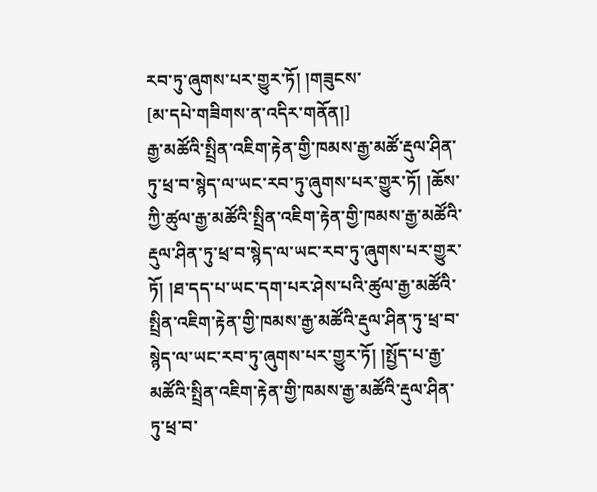རབ་ཏུ་ཞུགས་པར་གྱུར་ཏོ། །གཟུངས་
[མ་དཔེ་གཟིགས་ན་འདིར་གནོན།]
རྒྱ་མཚོའི་སྤྲིན་འཇིག་རྟེན་གྱི་ཁམས་རྒྱ་མཚོ་རྡུལ་ཤིན་ཏུ་ཕྲ་བ་སྙེད་ལ་ཡང་རབ་ཏུ་ཞུགས་པར་གྱུར་ཏོ། །ཆོས་ཀྱི་ཚུལ་རྒྱ་མཚོའི་སྤྲིན་འཇིག་རྟེན་གྱི་ཁམས་རྒྱ་མཚོའི་རྡུལ་ཤིན་ཏུ་ཕྲ་བ་སྙེད་ལ་ཡང་རབ་ཏུ་ཞུགས་པར་གྱུར་ཏོ། །ཐ་དད་པ་ཡང་དག་པར་ཤེས་པའི་ཚུལ་རྒྱ་མཚོའི་སྤྲིན་འཇིག་རྟེན་གྱི་ཁམས་རྒྱ་མཚོའི་རྡུལ་ཤིན་ཏུ་ཕྲ་བ་སྙེད་ལ་ཡང་རབ་ཏུ་ཞུགས་པར་གྱུར་ཏོ། །སྤྱོད་པ་རྒྱ་མཚོའི་སྤྲིན་འཇིག་རྟེན་གྱི་ཁམས་རྒྱ་མཚོའི་རྡུལ་ཤིན་ཏུ་ཕྲ་བ་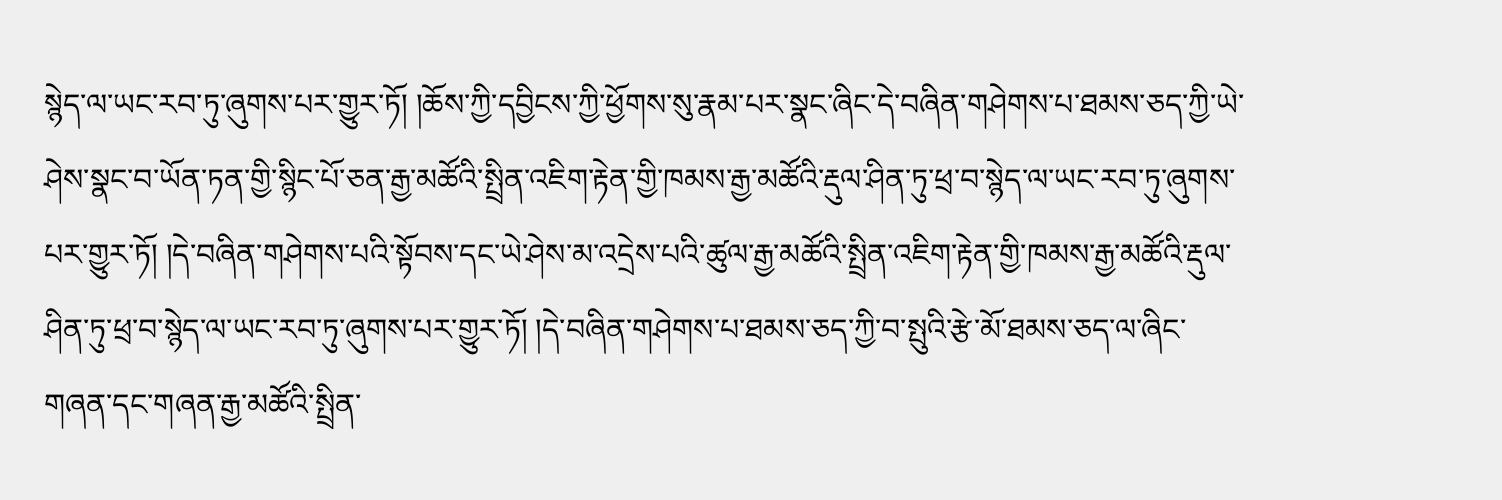སྙེད་ལ་ཡང་རབ་ཏུ་ཞུགས་པར་གྱུར་ཏོ། །ཆོས་ཀྱི་དབྱིངས་ཀྱི་ཕྱོགས་སུ་རྣམ་པར་སྣང་ཞིང་དེ་བཞིན་གཤེགས་པ་ཐམས་ཅད་ཀྱི་ཡེ་ཤེས་སྣང་བ་ཡོན་ཏན་གྱི་སྙིང་པོ་ཅན་རྒྱ་མཚོའི་སྤྲིན་འཇིག་རྟེན་གྱི་ཁམས་རྒྱ་མཚོའི་རྡུལ་ཤིན་ཏུ་ཕྲ་བ་སྙེད་ལ་ཡང་རབ་ཏུ་ཞུགས་པར་གྱུར་ཏོ། །དེ་བཞིན་གཤེགས་པའི་སྟོབས་དང་ཡེ་ཤེས་མ་འདྲེས་པའི་ཚུལ་རྒྱ་མཚོའི་སྤྲིན་འཇིག་རྟེན་གྱི་ཁམས་རྒྱ་མཚོའི་རྡུལ་ཤིན་ཏུ་ཕྲ་བ་སྙེད་ལ་ཡང་རབ་ཏུ་ཞུགས་པར་གྱུར་ཏོ། །དེ་བཞིན་གཤེགས་པ་ཐམས་ཅད་ཀྱི་བ་སྤུའི་རྩེ་མོ་ཐམས་ཅད་ལ་ཞིང་གཞན་དང་གཞན་རྒྱ་མཚོའི་སྤྲིན་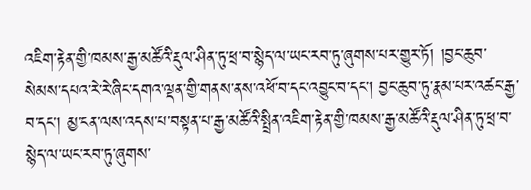འཇིག་རྟེན་གྱི་ཁམས་རྒྱ་མཚོའི་རྡུལ་ཤིན་ཏུ་ཕྲ་བ་སྙེད་ལ་ཡང་རབ་ཏུ་ཞུགས་པར་གྱུར་ཏོ། །བྱང་ཆུབ་སེམས་དཔའ་རེ་རེ་ཞིང་དགའ་ལྡན་གྱི་གནས་ནས་འཕོ་བ་དང་འབྱུང་བ་དང་། བྱང་ཆུབ་ཏུ་རྣམ་པར་འཚང་རྒྱ་བ་དང་། མྱ་ངན་ལས་འདས་པ་བསྟན་པ་རྒྱ་མཚོའི་སྤྲིན་འཇིག་རྟེན་གྱི་ཁམས་རྒྱ་མཚོའི་རྡུལ་ཤིན་ཏུ་ཕྲ་བ་སྙེད་ལ་ཡང་རབ་ཏུ་ཞུགས་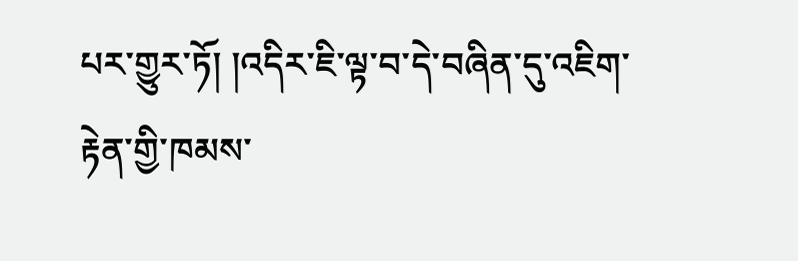པར་གྱུར་ཏོ། །འདིར་ཇི་ལྟ་བ་དེ་བཞིན་དུ་འཇིག་རྟེན་གྱི་ཁམས་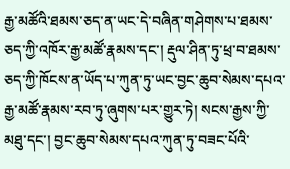རྒྱ་མཚོའི་ཐམས་ཅད་ན་ཡང་དེ་བཞིན་གཤེགས་པ་ཐམས་ཅད་ཀྱི་འཁོར་རྒྱ་མཚོ་རྣམས་དང་། རྡུལ་ཤིན་ཏུ་ཕྲ་བ་ཐམས་ཅད་ཀྱི་ཁོངས་ན་ཡོད་པ་ཀུན་ཏུ་ཡང་བྱང་ཆུབ་སེམས་དཔའ་རྒྱ་མཚོ་རྣམས་རབ་ཏུ་ཞུགས་པར་གྱུར་ཏེ། སངས་རྒྱས་ཀྱི་མཐུ་དང་། བྱང་ཆུབ་སེམས་དཔའ་ཀུན་ཏུ་བཟང་པོའི་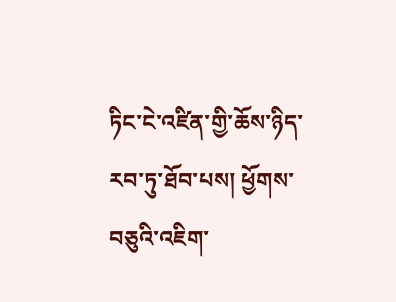ཏིང་ངེ་འཛིན་གྱི་ཆོས་ཉིད་རབ་ཏུ་ཐོབ་པས། ཕྱོགས་བཅུའི་འཇིག་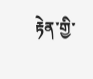རྟེན་གྱི་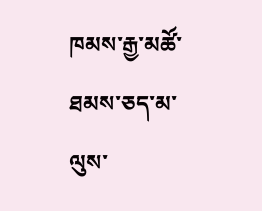ཁམས་རྒྱ་མཚོ་ཐམས་ཅད་མ་ལུས་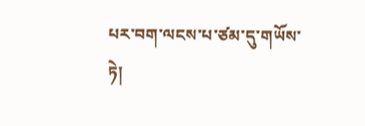པར་བག་ལངས་པ་ཙམ་དུ་གཡོས་ཏེ།